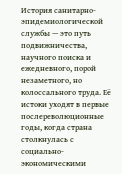История санитарно-эпидемиологической службы — это путь подвижничества, научного поиска и ежедневного, порой незаметного, но колоссального труда. Её истоки уходят в первые послереволюционные годы, когда страна столкнулась с социально-экономическими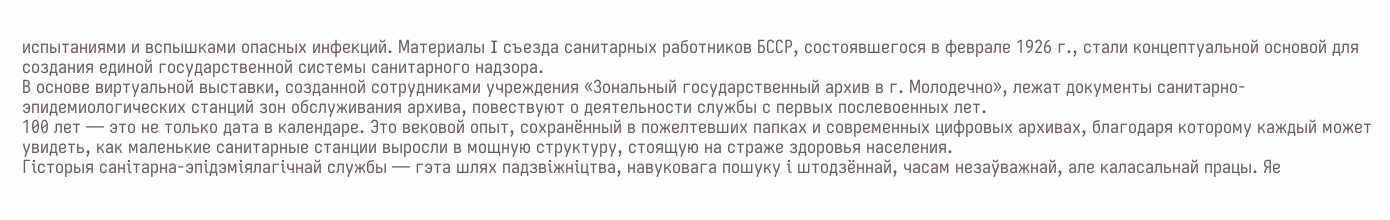испытаниями и вспышками опасных инфекций. Материалы I съезда санитарных работников БССР, состоявшегося в феврале 1926 г., стали концептуальной основой для создания единой государственной системы санитарного надзора.
В основе виртуальной выставки, созданной сотрудниками учреждения «Зональный государственный архив в г. Молодечно», лежат документы санитарно-эпидемиологических станций зон обслуживания архива, повествуют о деятельности службы с первых послевоенных лет.
100 лет — это не только дата в календаре. Это вековой опыт, сохранённый в пожелтевших папках и современных цифровых архивах, благодаря которому каждый может увидеть, как маленькие санитарные станции выросли в мощную структуру, стоящую на страже здоровья населения.
Гісторыя санітарна-эпідэміялагічнай службы — гэта шлях падзвіжніцтва, навуковага пошуку і штодзённай, часам незаўважнай, але каласальнай працы. Яе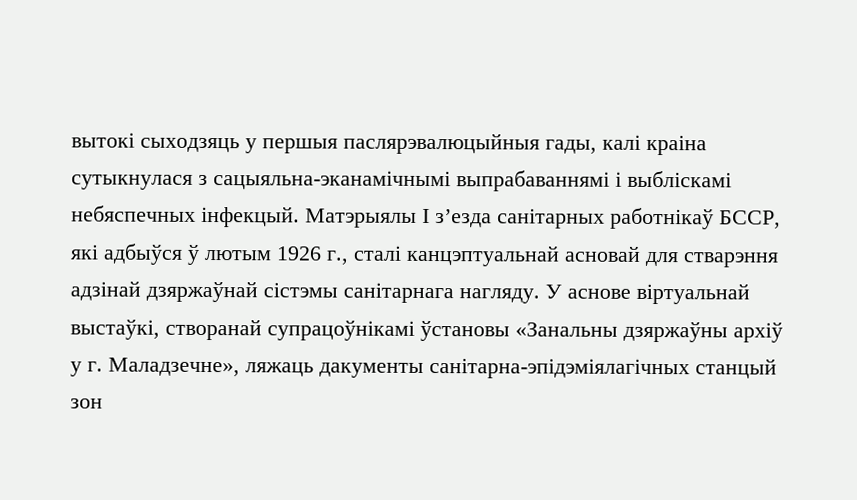вытокі сыходзяць у першыя паслярэвалюцыйныя гады, калі краіна сутыкнулася з сацыяльна-эканамічнымі выпрабаваннямі і выбліскамі небяспечных інфекцый. Матэрыялы І з’езда санітарных работнікаў БССР, які адбыўся ў лютым 1926 г., сталі канцэптуальнай асновай для стварэння адзінай дзяржаўнай сістэмы санітарнага нагляду. У аснове віртуальнай выстаўкі, створанай супрацоўнікамі ўстановы «Занальны дзяржаўны архіў у г. Маладзечне», ляжаць дакументы санітарна-эпідэміялагічных станцый зон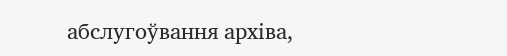абслугоўвання архіва,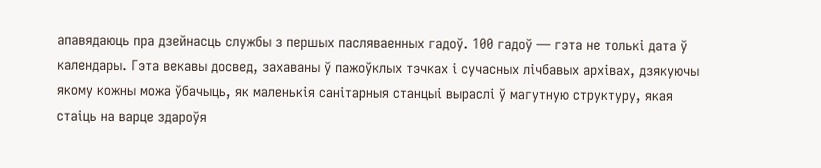апавядаюць пра дзейнасць службы з першых пасляваенных гадоў. 100 гадоў — гэта не толькі дата ў календары. Гэта векавы досвед, захаваны ў пажоўклых тэчках і сучасных лічбавых архівах, дзякуючы якому кожны можа ўбачыць, як маленькія санітарныя станцыі выраслі ў магутную структуру, якая стаіць на варце здароўя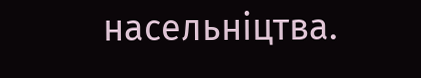насельніцтва.